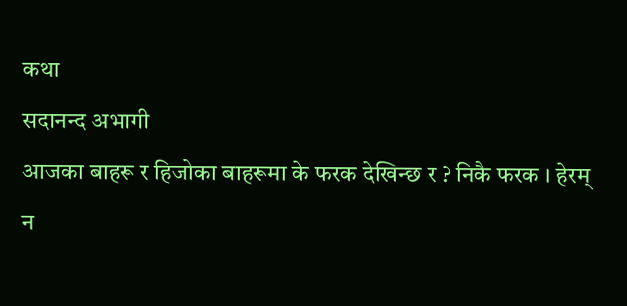कथा
सदानन्द अभागी
आजका बाहरू र हिजोका बाहरूमा के फरक देखिन्छ र ? निकै फरक । हेरम् न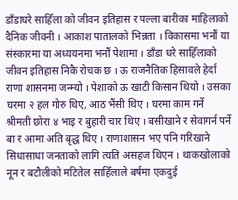डाँडाघरे साहिँला को जीवन इतिहास र पल्ला बारीका माहिलाको दैनिक जीवनी । आकाश पातालको भिन्नता । विकासमा भनौं या संस्कारमा या अध्ययनमा भनौं पेशामा । डाँडा धरे साहिँलाको जीवन इतिहास निकै रोचक छ । ऊ राजनैतिक हिसावले हेर्दा राणा शासनमा जन्म्यो । पेशाको ऊ खाटी किसान थियो । उसका घरमा २ हल गोरु थिए, आठ भैंसी थिए । घरमा काम गर्ने श्रीमती छोरा ४ भाइ र बुहारी चार थिए । बसीखाने र सेवागर्न पर्ने बा र आमा अति बृद्ध थिए । राणाशासन भए पनि गरिखाने सिधासाधा जनताको लागि त्यति असहज थिएन । थाकखोलाको नून र बटौलीको मटितेल साहिँलाले बर्षमा एकदुई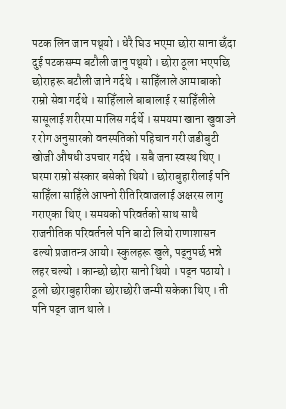पटक लिन जान पथ्र्यो । धेरै घिउ भएमा छोरा साना छँदा दुई पटकसम्म बटौली जानु पथ्र्यो । छोरा ठूला भएपछि छोराहरू बटौली जाने गर्दथे । साहिँलाले आमाबाको राम्रो सेवा गर्दथे । साहिँलाले बाबालाई र साहिँलीले सासूलाई शरीरमा मालिस गर्दर्थे । समयमा खाना खुवाउने र रोग अनुसारको वनस्पतिको पहिचान गरी जडीबुटी खोजी औषधी उपचार गर्दथे । सबै जना स्वस्थ थिए । घरमा राम्रो संस्कार बसेको थियो । छोराबुहारीलाई पनि साहिँला साहिँले आफ्नो रीतिरिवाजलाई अक्षरस लागु गराएका थिए । समयको परिवर्तको साथ साथै राजनीतिक परिवर्तनले पनि बाटो लियो राणाशासन ढल्यो प्रजातन्त्र आयो। स्कुलहरू खुले, पढ्नुपर्छ भन्ने लहर चल्यो । कान्छो छोरा सानो थियो । पढ्न पठायो । ठूलो छोराबुहारीका छोराछोरी जन्मी सकेका थिए । ती पनि पढ्न जान थाले ।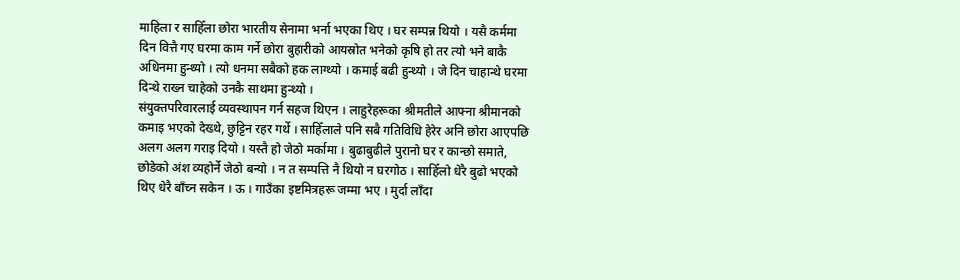माहिला र साहिँला छोरा भारतीय सेनामा भर्ना भएका थिए । घर सम्पन्न थियो । यसै कर्ममा दिन वित्तै गए घरमा काम गर्ने छोरा बुहारीको आयस्रोत भनेको कृषि हो तर त्यो भने बाकै अधिनमा हुन्थ्यो । त्यो धनमा सबैको हक लाग्थ्यो । कमाई बढी हुन्थ्यो । जे दिन चाहान्थे घरमा दिन्थे राख्न चाहेको उनकै साथमा हुन्थ्यो ।
संयुक्तपरिवारलाई व्यवस्थापन गर्न सहज थिएन । लाहुरेहरूका श्रीमतीले आफ्ना श्रीमानको कमाइ भएको देख्थे, छुट्टिन रहर गर्थे । साहिँलाले पनि सबै गतिविधि हेरेर अनि छोरा आएपछि अलग अलग गराइ दियो । यस्तै हो जेठो मर्कामा । बुढाबुढीले पुरानो घर र कान्छो समाते, छोडेको अंश व्यहोर्ने जेठो बन्यो । न त सम्पत्ति नै थियो न घरगोठ । साहिँलो धेरै बुढो भएको थिए धेरै बाँच्न सकेन । ऊ । गाउँका इष्टमित्रहरू जम्मा भए । मुर्दा लाँदा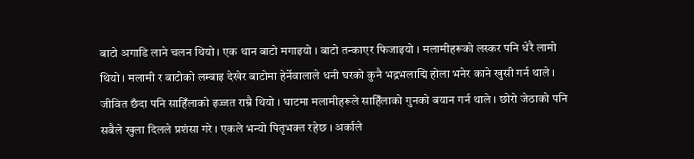बाटो अगाडि लाने चलन थियो । एक थान बाटो मगाइयो । बाटो तन्काएर फिजाइयो । मलामीहरूको लस्कर पनि धेरै लामो थियो । मलामी र बाटोको लम्बाइ देखेर बाटोमा हेर्नेवालाले धनी घरको कुनै भद्रभलाद्मि होला भनेर काने खुसी गर्न थाले । जीवित छँदा पनि साहिँलाको इज्जत राम्रै थियो । घाटमा मलामीहरूले साहिँलाको गुनको बयान गर्न थाले । छोरो जेठाको पनि सबैले खुला दिलले प्रशंसा गरे । एकले भन्यो पितृभक्त रहेछ । अर्काले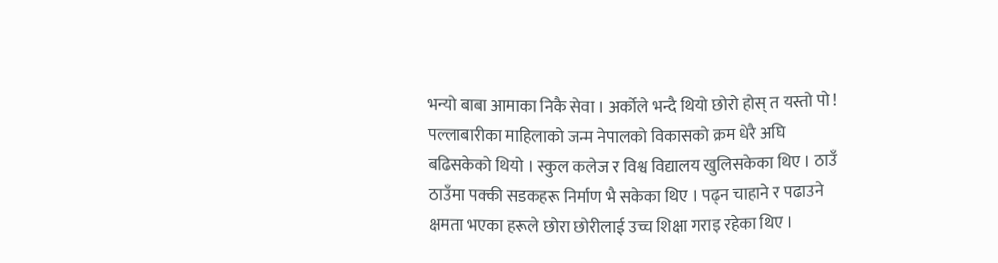भन्यो बाबा आमाका निकै सेवा । अर्कोले भन्दै थियो छोरो होस् त यस्तो पो !
पल्लाबारीका माहिलाको जन्म नेपालको विकासको क्रम धेरै अघि बढिसकेको थियो । स्कुल कलेज र विश्व विद्यालय खुलिसकेका थिए । ठाउँ ठाउँमा पक्की सडकहरू निर्माण भै सकेका थिए । पढ्न चाहाने र पढाउने क्षमता भएका हरूले छोरा छोरीलाई उच्च शिक्षा गराइ रहेका थिए ।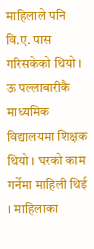माहिलाले पनि वि.ए. पास गरिसकेको थियो । ऊ पल्लाबारीकै माध्यमिक विद्यालयमा शिक्षक थियो । घरको काम गर्नेमा माहिली थिई । माहिलाका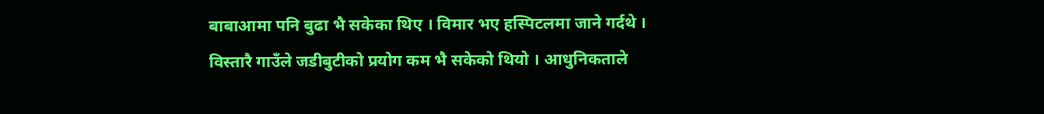बाबाआमा पनि बुढा भै सकेका थिए । विमार भए हस्पिटलमा जाने गर्दथे । विस्तारै गाउँले जडीबुटीको प्रयोग कम भै सकेको थियो । आधुनिकताले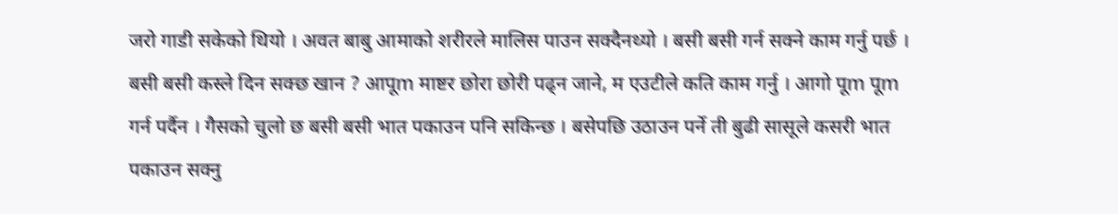जरो गाडी सकेको थियो । अवत बाबु आमाको शरीरले मालिस पाउन सक्दैनथ्यो । बसी बसी गर्न सक्ने काम गर्नु पर्छ । बसी बसी कस्ले दिन सक्छ खान ? आपूm माष्टर छोरा छोरी पढ्न जाने, म एउटीले कति काम गर्नु । आगो पूm पूm गर्न पर्दैन । गैसको चुलो छ बसी बसी भात पकाउन पनि सकिन्छ । बसेपछि उठाउन पर्ने ती बुढी सासूले कसरी भात पकाउन सक्नु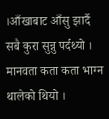।आँखाबाट आँसु झार्दै सबै कुरा सुन्नु पर्दथ्यो । मानवता कता कता भाग्न थालेको थियो ।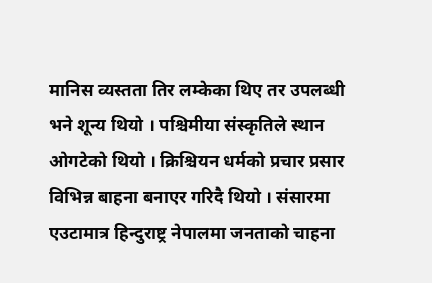मानिस व्यस्तता तिर लम्केका थिए तर उपलब्धी भने शून्य थियो । पश्चिमीया संस्कृतिले स्थान ओगटेको थियो । क्रिश्चियन धर्मको प्रचार प्रसार विभिन्न बाहना बनाएर गरिदै थियो । संसारमा एउटामात्र हिन्दुराष्ट्र नेपालमा जनताको चाहना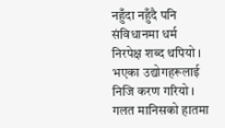नहुँदा नहुँदै पनि संविधानमा धर्म निरपेक्ष शब्द थपियो । भएका उद्योगहरूलाई निजि करण गरियो । गलत मानिसको हातमा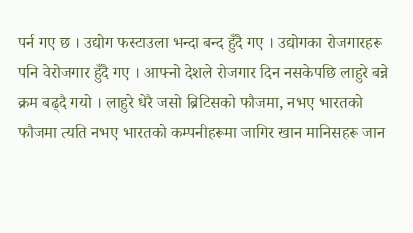पर्न गए छ । उद्योग फस्टाउला भन्दा बन्द हुँदै गए । उद्योगका रोजगारहरू पनि वेरोजगार हुँदै गए । आफ्नो देशले रोजगार दिन नसकेपछि लाहुरे बन्ने क्रम बढ्दै गयो । लाहुरे धेरै जसो ब्रिटिसको फौजमा, नभए भारतको फौजमा त्यति नभए भारतको कम्पनीहरूमा जागिर खान मानिसहरू जान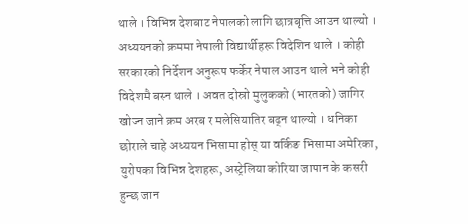थाले । विभिन्न देशबाट नेपालको लागि छात्रबृत्ति आउन थाल्यो । अध्ययनको क्रममा नेपाली विद्यार्थीहरू विदेशिन थाले । कोही सरकारको निर्देशन अनुरूप फर्केर नेपाल आउन थाले भने कोही विदेशमै बस्न थाले । अवत दोस्रो मुलुकको (भारतको) जागिर खोज्न जाने क्रम अरब र मलेसियातिर बढ्न थाल्यो । धनिका छोराले चाहे अध्ययन भिसामा होस् या वर्किङ भिसामा अमेरिका, युरोपका विभिन्न देशहरू, अस्ट्रेलिया कोरिया जापान के कसरी हुन्छ जान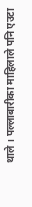थाले । पल्लाबारीका माहिलाले पनि एउटा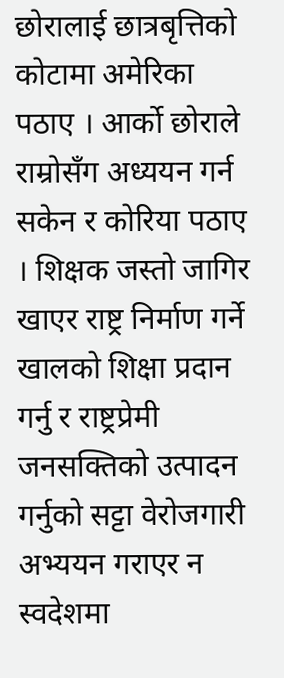छोरालाई छात्रबृत्तिको कोटामा अमेरिका पठाए । आर्को छोराले राम्रोसँग अध्ययन गर्न सकेन र कोरिया पठाए । शिक्षक जस्तो जागिर खाएर राष्ट्र निर्माण गर्ने खालको शिक्षा प्रदान गर्नु र राष्ट्रप्रेमी जनसक्तिको उत्पादन गर्नुको सट्टा वेरोजगारी अभ्ययन गराएर न स्वदेशमा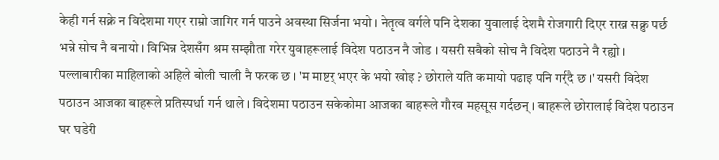केही गर्न सक्ने न विदेशमा गएर राम्रो जागिर गर्न पाउने अवस्था सिर्जना भयो । नेतृत्व वर्गले पनि देशका युवालाई देशमै रोजगारी दिएर राख्न सक्नु पर्छ भन्ने सोच नै बनायो । विभिन्न देशसँग श्रम सम्झौता गरेर युवाहरूलाई विदेश पठाउन नै जोड । यसरी सबैको सोच नै विदेश पठाउने नै रह्यो । पल्लाबारीका माहिलाको अहिले बोली चाली नै फरक छ । 'म माष्टर् भएर के भयो खोइ ? छोराले यति कमायो पढाइ पनि गर्र्दै छ ।' यसरी विदेश पठाउन आजका बाहरूले प्रतिस्पर्धा गर्न थाले । विदेशमा पठाउन सकेकोमा आजका बाहरूले गौरव महसूस गर्दछन् । बाहरूले छोरालाई विदेश पठाउन घर घडेरी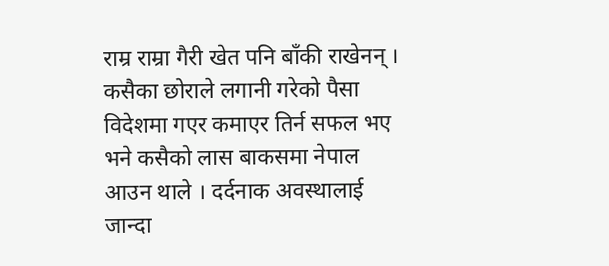राम्र राम्रा गैरी खेत पनि बाँकी राखेनन् । कसैका छोराले लगानी गरेको पैसा विदेशमा गएर कमाएर तिर्न सफल भए भने कसैको लास बाकसमा नेपाल आउन थाले । दर्दनाक अवस्थालाई जान्दा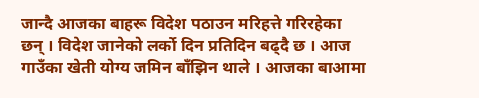जान्दै आजका बाहरू विदेश पठाउन मरिहत्ते गरिरहेका छन् । विदेश जानेको लर्को दिन प्रतिदिन बढ्दै छ । आज गाउँका खेती योग्य जमिन बाँझिन थाले । आजका बाआमा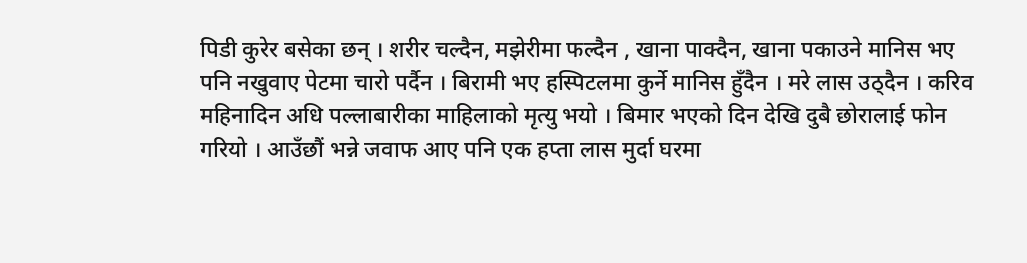पिडी कुरेर बसेका छन् । शरीर चल्दैन, मझेरीमा फल्दैन , खाना पाक्दैन, खाना पकाउने मानिस भए पनि नखुवाए पेटमा चारो पर्दैन । बिरामी भए हस्पिटलमा कुर्ने मानिस हुँदैन । मरे लास उठ्दैन । करिव महिनादिन अधि पल्लाबारीका माहिलाको मृत्यु भयो । बिमार भएको दिन देखि दुबै छोरालाई फोन गरियो । आउँछौं भन्ने जवाफ आए पनि एक हप्ता लास मुर्दा घरमा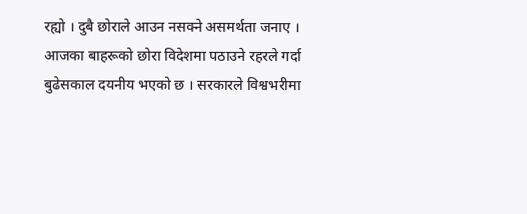रह्यो । दुबै छोराले आउन नसक्ने असमर्थता जनाए ।
आजका बाहरूको छोरा विदेशमा पठाउने रहरले गर्दा बुढेसकाल दयनीय भएको छ । सरकारले विश्वभरीमा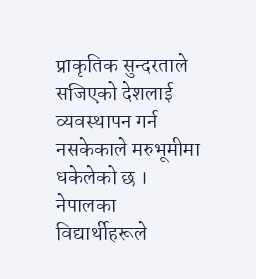प्राकृतिक सुन्दरताले सजिएको देशलाई व्यवस्थापन गर्न नसकेकाले मरुभूमीमा धकेलेको छ । नेपालका विद्यार्थीहरूले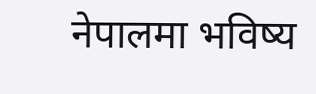नेपालमा भविष्य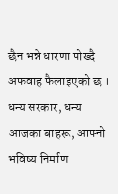छैन भन्ने धारणा पोख्दै अफवाह फैलाइएको छ । धन्य सरकार, धन्य आजका बाहरू, आफ्नो भविष्य निर्माण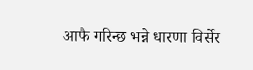आफै गरिन्छ भन्ने धारणा विर्सेर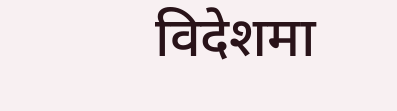विदेशमा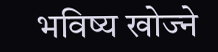भविष्य खोज्ने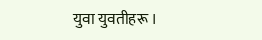युवा युवतीहरू ।